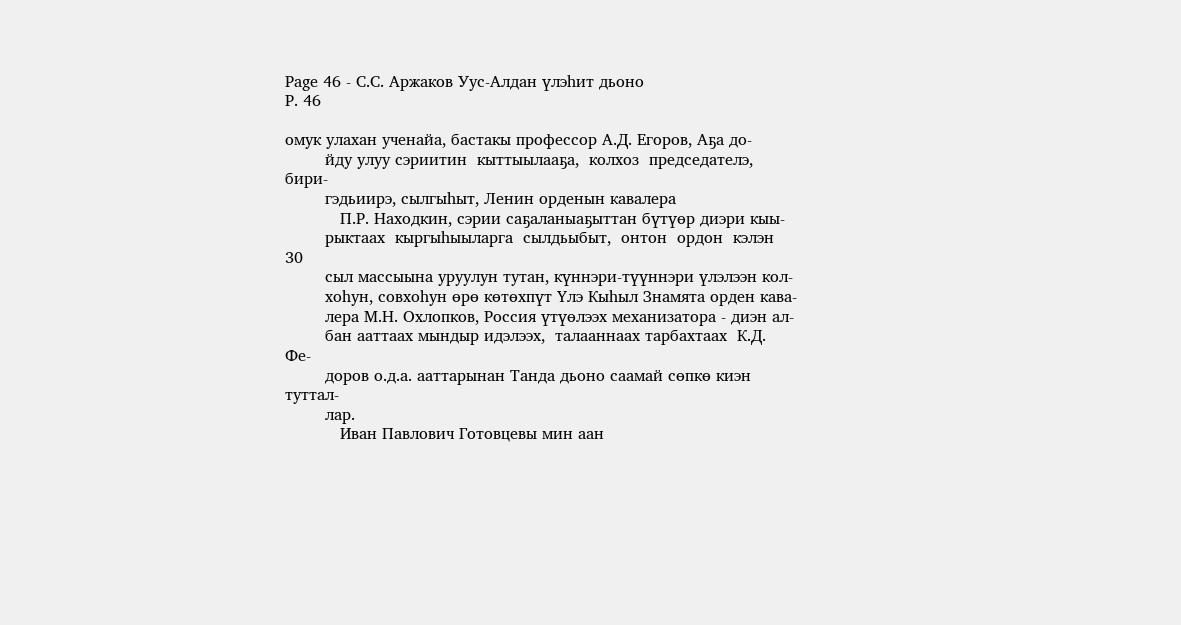Page 46 - С.С. Аржаков Уус-Алдан үлэһит дьоно
P. 46

омук улахан ученайа, бастакы профессор А.Д. Егоров, Аҕа до-
        йду улуу сэриитин  кыттыылааҕа,  колхоз  председателэ,  бири-
        гэдьиирэ, сылгыһыт, Ленин орденын кавалера
           П.Р. Находкин, сэрии саҕаланыаҕыттан бүтүөр диэри кыы-
        рыктаах  кыргыһыыларга  сылдьыбыт,  онтон  ордон  кэлэн  30
        сыл массыына уруулун тутан, күннэри-түүннэри үлэлээн кол-
        хоһун, совхоһун өрө көтөхпүт Үлэ Кыһыл Знамята орден кава-
        лера М.Н. Охлопков, Россия үтүөлээх механизатора - диэн ал-
        бан ааттаах мындыр идэлээх,  талааннаах тарбахтаах  К.Д.  Фе-
        доров о.д.а. ааттарынан Танда дьоно саамай сөпкө киэн туттал-
        лар.
           Иван Павлович Готовцевы мин аан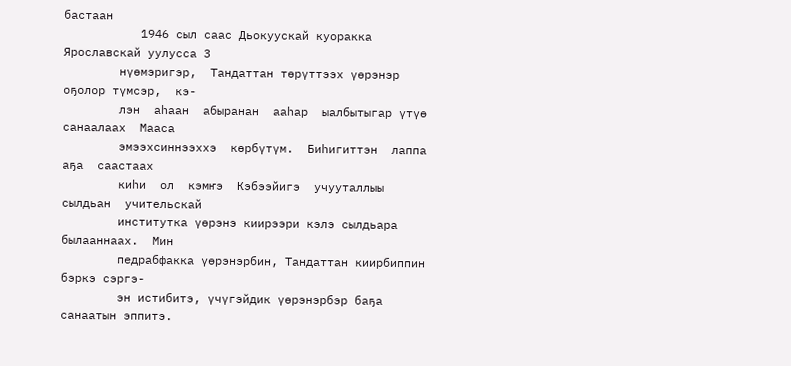бастаан
           1946 сыл саас Дьокуускай куоракка Ярославскай уулусса 3
        нүөмэригэр,  Тандаттан төрүттээх үөрэнэр оҕолор түмсэр,  кэ-
        лэн  аһаан  абыранан  ааһар  ыалбытыгар үтүө  санаалаах  Мааса
        эмээхсиннээххэ  көрбүтүм.  Биһигиттэн  лаппа  аҕа  саастаах
        киһи  ол  кэмҥэ  Кэбээйигэ  учууталлыы  сылдьан  учительскай
        институтка үөрэнэ киирээри кэлэ сылдьара былааннаах.  Мин
        педрабфакка үөрэнэрбин, Тандаттан киирбиппин бэркэ сэргэ-
        эн истибитэ, үчүгэйдик үөрэнэрбэр баҕа санаатын эппитэ.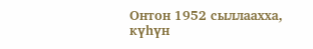Онтон 1952 сыллаахха, күһүн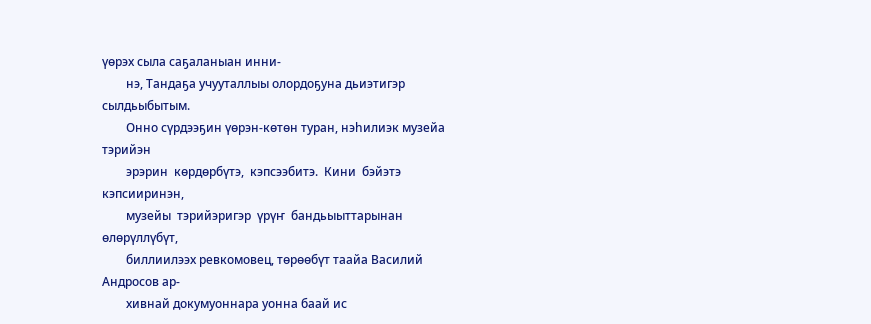үөрэх сыла саҕаланыан инни-
        нэ, Тандаҕа учууталлыы олордоҕуна дьиэтигэр сылдьыбытым.
        Онно сүрдээҕин үөрэн-көтөн туран, нэһилиэк музейа тэрийэн
        эрэрин  көрдөрбүтэ,  кэпсээбитэ.  Кини  бэйэтэ  кэпсииринэн,
        музейы  тэрийэригэр  үрүҥ  бандьыыттарынан  өлөрүллүбүт,
        биллиилээх ревкомовец, төрөөбүт таайа Василий Андросов ар-
        хивнай докумуоннара уонна баай ис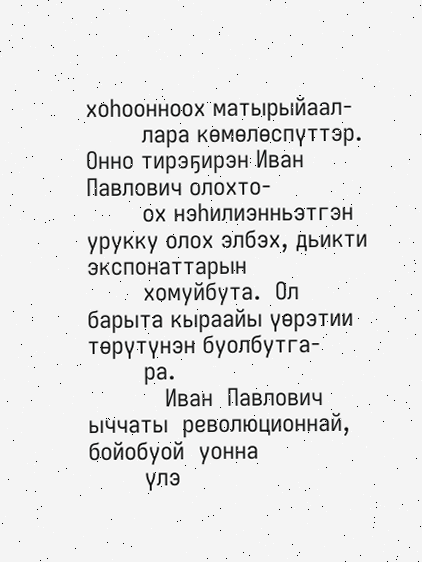хоһоонноох матырыйаал-
        лара көмөлөспүттэр.  Онно тирэҕирэн Иван Павлович олохто-
        ох нэһилиэнньэтгэн урукку олох элбэх, дьикти экспонаттарын
        хомуйбута.  Ол барыта кыраайы үөрэтии төрүтүнэн буолбутга-
        ра.
           Иван  Павлович  ыччаты  революционнай,  бойобуой  уонна
        үлэ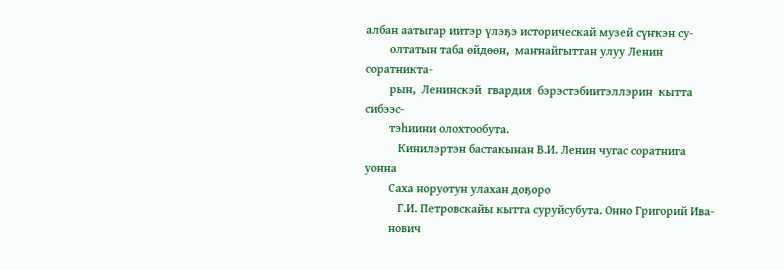албан аатыгар иитэр үлэҕэ историческай музей сүҥкэн су-
        олтатын таба өйдөөн,  маҥнайгыттан улуу Ленин  соратникта-
        рын,  Ленинскэй  гвардия  бэрэстэбиитэллэрин  кытта  сибээс-
        тэһиини олохтообута.
           Кинилэртэн бастакынан В.И. Ленин чугас соратнига уонна
        Саха норуотун улахан доҕоро
           Г.И. Петровскайы кытта суруйсубута. Онно Григорий Ива-
        нович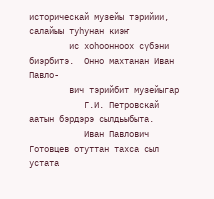историческай музейы тэрийии,  салайыы туһунан киэҥ
        ис хоһоонноох сүбэни биэрбитэ.  Онно махтанан Иван Павло-
        вич тэрийбит музейыгар
           Г.И. Петровскай аатын бэрдэрэ сылдьыбыта.
           Иван Павлович Готовцев отуттан тахса сыл устата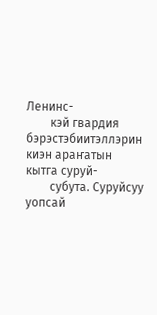Ленинс-
        кэй гвардия бэрэстэбиитэллэрин киэн араҥатын кытга суруй-
        субута. Суруйсуу уопсай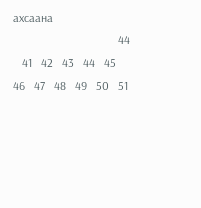ахсаана
                                   44
   41   42   43   44   45   46   47   48   49   50   51